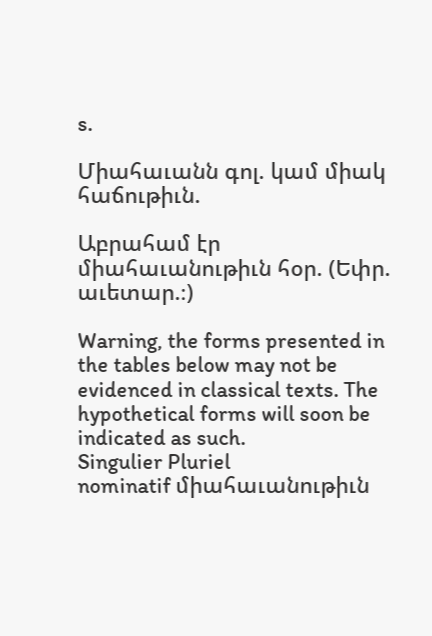s.

Միահաւանն գոլ. կամ միակ հաճութիւն.

Աբրահամ էր միահաւանութիւն հօր. (Եփր. աւետար.։)

Warning, the forms presented in the tables below may not be evidenced in classical texts. The hypothetical forms will soon be indicated as such.
Singulier Pluriel
nominatif միահաւանութիւն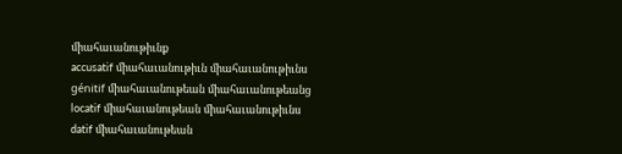միահաւանութիւնք
accusatif միահաւանութիւն միահաւանութիւնս
génitif միահաւանութեան միահաւանութեանց
locatif միահաւանութեան միահաւանութիւնս
datif միահաւանութեան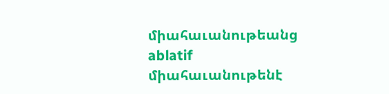միահաւանութեանց
ablatif միահաւանութենէ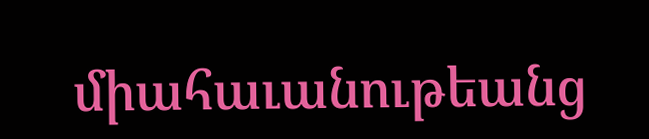միահաւանութեանց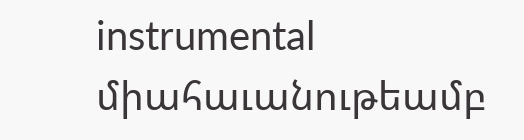instrumental միահաւանութեամբ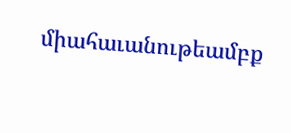միահաւանութեամբք